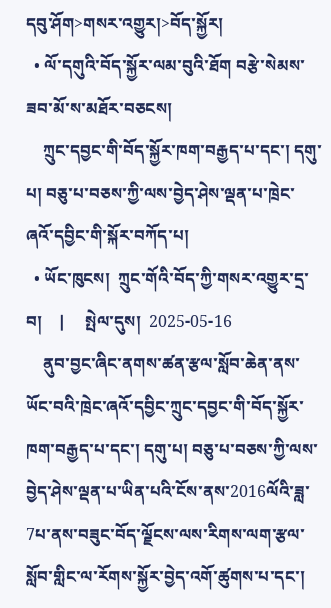དབུ་ཤོག>གསར་འགྱུར།>བོད་སྐྱོར།
  • ལོ་དགུའི་བོད་སྐྱོར་ལམ་བུའི་ཐོག བརྩེ་སེམས་ཟབ་མོ་ས་མཐོར་བཅངས།
    ཀྲུང་དབྱང་གི་བོད་སྐྱོར་ཁག་བརྒྱད་པ་དང་། དགུ་པ། བཅུ་པ་བཅས་ཀྱི་ལས་བྱེད་ཤེས་ལྡན་པ་ཁྲེང་ཞའོ་དབྱིང་གི་སྐོར་བཀོད་པ།
  • ཡོང་ཁུངས།  ཀྲུང་གོའི་བོད་ཀྱི་གསར་འགྱུར་དྲ་བ།    |     སྤེལ་དུས།  2025-05-16
    ནུབ་བྱང་ཞིང་ནགས་ཚན་རྩལ་སློབ་ཆེན་ནས་ཡོང་བའི་ཁྲེང་ཞའོ་དབྱིང་ཀྲུང་དབྱང་གི་བོད་སྐྱོར་ཁག་བརྒྱད་པ་དང་། དགུ་པ། བཅུ་པ་བཅས་ཀྱི་ལས་བྱེད་ཤེས་ལྡན་པ་ཡིན་པའི་ངོས་ནས་2016ལོའི་ཟླ་7པ་ནས་བཟུང་བོད་ལྗོངས་ལས་རིགས་ལག་རྩལ་སློབ་གླིང་ལ་རོགས་སྐྱོར་བྱེད་འགོ་ཚུགས་པ་དང་།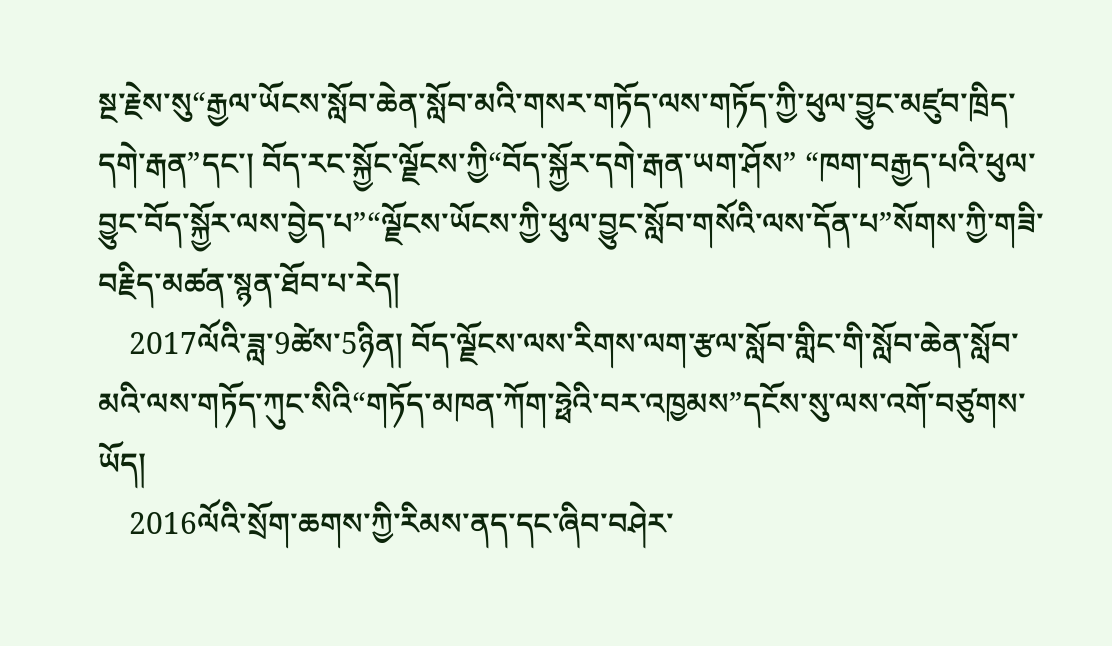སྔ་རྗེས་སུ“རྒྱལ་ཡོངས་སློབ་ཆེན་སློབ་མའི་གསར་གཏོད་ལས་གཏོད་ཀྱི་ཕུལ་བྱུང་མཛུབ་ཁྲིད་དགེ་རྒན”དང་། བོད་རང་སྐྱོང་ལྗོངས་ཀྱི“བོད་སྐྱོར་དགེ་རྒན་ཡག་ཤོས” “ཁག་བརྒྱད་པའི་ཕུལ་བྱུང་བོད་སྐྱོར་ལས་བྱེད་པ”“ལྗོངས་ཡོངས་ཀྱི་ཕུལ་བྱུང་སློབ་གསོའི་ལས་དོན་པ”སོགས་ཀྱི་གཟི་བརྗིད་མཚན་སྙན་ཐོབ་པ་རེད།
    2017ལོའི་ཟླ་9ཚེས་5ཉིན། བོད་ལྗོངས་ལས་རིགས་ལག་རྩལ་སློབ་གླིང་གི་སློབ་ཆེན་སློབ་མའི་ལས་གཏོད་ཀུང་སིའི“གཏོད་མཁན་ཀོག་ཧྥེའི་བར་འཁྱམས”དངོས་སུ་ལས་འགོ་བཙུགས་ཡོད།
    2016ལོའི་སྲོག་ཆགས་ཀྱི་རིམས་ནད་དང་ཞིབ་བཤེར་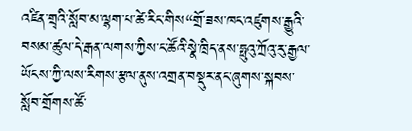འཛིན་གྲྭའི་སློབ་མ་ལྷག་པ་ཚེ་རིང་གིས“གྲོ་ཟས་ཁང་འཛུགས་རྒྱུའི་བསམ་ཚུལ་དེ་རྒན་ལགས་ཀྱིས་ང་ཚོའི་སྣེ་ཁྲིད་ནས་ཧྥུའུ་ཀྲོའུ་རུ་རྒྱལ་ཡོངས་ཀྱི་ལས་རིགས་རྩལ་ནུས་འགྲན་བསྡུར་ནང་ཞུགས་སྐབས་སློབ་གྲོགས་ཚོ་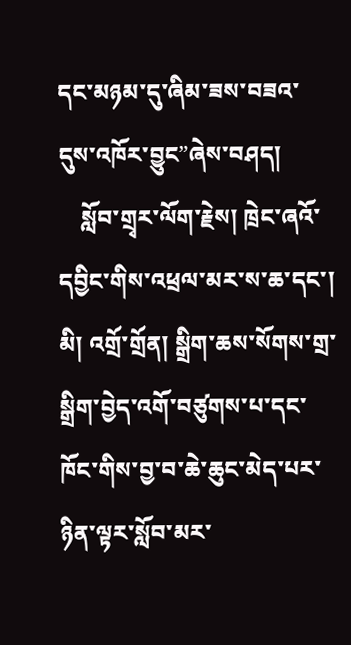དང་མཉམ་དུ་ཞིམ་ཟས་བཟའ་དུས་འཁོར་བྱུང”ཞེས་བཤད།
    སློབ་གྲྭར་ལོག་རྗེས། ཁྲེང་ཞའོ་དབྱིང་གིས་འཕྲལ་མར་ས་ཆ་དང་། མི། འགྲོ་གྲོན། སྒྲིག་ཆས་སོགས་གྲ་སྒྲིག་བྱེད་འགོ་བཙུགས་པ་དང་ཁོང་གིས་བྱ་བ་ཆེ་ཆུང་མེད་པར་ཉིན་ལྟར་སློབ་མར་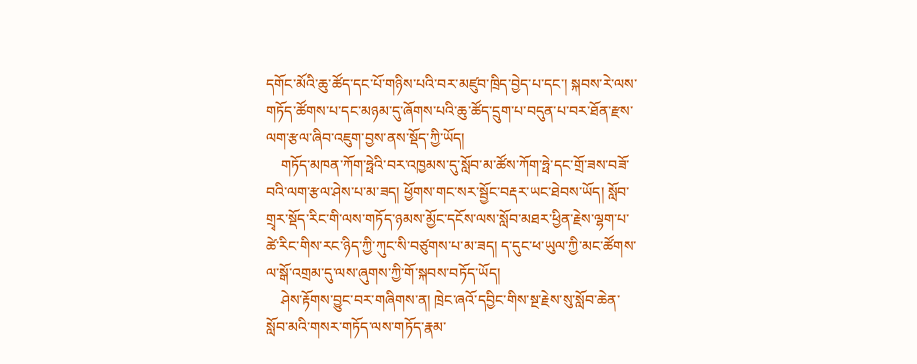དགོང་མོའི་ཆུ་ཚོད་དང་པོ་གཉིས་པའི་བར་མཛུབ་ཁྲིད་བྱེད་པ་དང་། སྐབས་རེ་ལས་གཏོད་ཚོགས་པ་དང་མཉམ་དུ་ཞོགས་པའི་ཆུ་ཚོད་དྲུག་པ་བདུན་པ་བར་ཐོན་རྫས་ལག་རྩལ་ཞིབ་འཇུག་བྱས་ནས་སྡོད་ཀྱི་ཡོད།
    གཏོད་མཁན་ཀོག་ཧྥེའི་བར་འཁྱམས་དུ་སློབ་མ་ཚོས་ཀོག་ཧྥེ་དང་གྲོ་ཟས་བཟོ་བའི་ལག་རྩལ་ཤེས་པ་མ་ཟད། ཕྱོགས་གང་སར་སྦྱོང་བརྡར་ཡང་ཐེབས་ཡོད། སློབ་གྲྭར་སྡོད་རིང་གི་ལས་གཏོད་ཉམས་མྱོང་དངོས་ལས་སློབ་མཐར་ཕྱིན་རྗེས་ལྷག་པ་ཚེ་རིང་གིས་རང་ཉིད་ཀྱི་ཀུང་སི་བཙུགས་པ་མ་ཟད། ད་དུང་ཕ་ཡུལ་ཀྱི་མང་ཚོགས་ལ་སྒོ་འགྲམ་དུ་ལས་ཞུགས་ཀྱི་གོ་སྐབས་བཏོད་ཡོད།
    ཤེས་རྟོགས་བྱུང་བར་གཞིགས་ན། ཁྲེང་ཞའོ་དབྱིང་གིས་སྔ་རྗེས་སུ་སློབ་ཆེན་སློབ་མའི་གསར་གཏོད་ལས་གཏོད་རྣམ་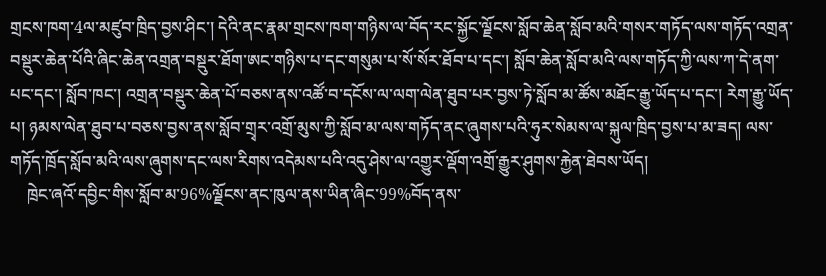གྲངས་ཁག་4ལ་མཛུབ་ཁྲིད་བྱས་ཤིང་། དེའི་ནང་རྣམ་གྲངས་ཁག་གཉིས་ལ་བོད་རང་སྐྱོང་ལྗོངས་སློབ་ཆེན་སློབ་མའི་གསར་གཏོད་ལས་གཏོད་འགྲན་བསྡུར་ཆེན་པོའི་ཞིང་ཆེན་འགྲན་བསྡུར་ཐོག་ཨང་གཉིས་པ་དང་གསུམ་པ་སོ་སོར་ཐོབ་པ་དང་། སློབ་ཆེན་སློབ་མའི་ལས་གཏོད་ཀྱི་ལས་ཀ་དེ་ནག་པང་དང་། སློབ་ཁང་། འགྲན་བསྡུར་ཆེན་པོ་བཅས་ནས་འཚོ་བ་དངོས་ལ་ལག་ལེན་ཐུབ་པར་བྱས་ཏེ་སློབ་མ་ཚོས་མཐོང་རྒྱུ་ཡོད་པ་དང་། རེག་རྒྱུ་ཡོད་པ། ཉམས་ལེན་ཐུབ་པ་བཅས་བྱས་ནས་སློབ་གྲྭར་འགྲོ་མུས་ཀྱི་སློབ་མ་ལས་གཏོད་ནང་ཞུགས་པའི་ཧུར་སེམས་ལ་སྐུལ་ཁྲིད་བྱས་པ་མ་ཟད། ལས་གཏོད་ཁྲོད་སློབ་མའི་ལས་ཞུགས་དང་ལས་རིགས་འདེམས་པའི་འདུ་ཤེས་ལ་འགྱུར་ལྡོག་འགྲོ་རྒྱུར་ཤུགས་རྐྱེན་ཐེབས་ཡོད།
    ཁྲེང་ཞའོ་དབྱིང་གིས་སློབ་མ་96%ལྗོངས་ནང་ཁུལ་ནས་ཡིན་ཞིང་99%བོད་ནས་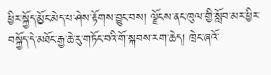ཕྱིར་སྐྱོད་མྱོང་མེད་པ་ཤེས་རྟོགས་བྱུང་བས། ལྗོངས་ནང་ཁུལ་གྱི་སློབ་མར་ཕྱིར་བསྐྱོད་དེ་མཐོང་རྒྱ་ཆེ་རུ་གཏོང་བའི་གོ་སྐབས་རག་ཆེད། ཁྲེང་ཞའོ་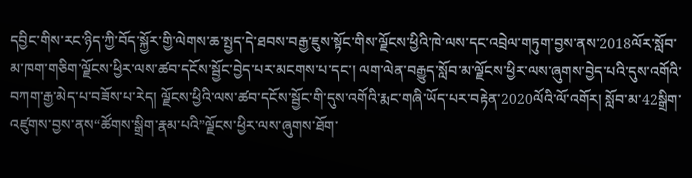དབྱིང་གིས་རང་ཉིད་ཀྱི་བོད་སྐྱོར་གྱི་ལེགས་ཆ་སྤྱད་དེ་ཐབས་བརྒྱ་ཇུས་སྟོང་གིས་ལྗོངས་ཕྱིའི་ཁེ་ལས་དང་འབྲེལ་གཏུག་བྱས་ནས་2018ལོར་སློབ་མ་ཁག་གཅིག་ལྗོངས་ཕྱིར་ལས་ཚབ་དངོས་སྦྱོང་བྱེད་པར་མངགས་པ་དང་། ལག་ལེན་བརྒྱུད་སློབ་མ་ལྗོངས་ཕྱིར་ལས་ཞུགས་བྱེད་པའི་དུས་འགོའི་བཀག་རྒྱ་མེད་པ་བཟོས་པ་རེད། ལྗོངས་ཕྱིའི་ལས་ཚབ་དངོས་སྦྱོང་གི་དུས་འགོའི་རྨང་གཞི་ཡོད་པར་བརྟེན་2020ལོའི་ལོ་འགོར། སློབ་མ་42སྒྲིག་འཛུགས་བྱས་ནས“ཚོགས་སྒྲིག་རྣམ་པའི”ལྗོངས་ཕྱིར་ལས་ཞུགས་ཐོག་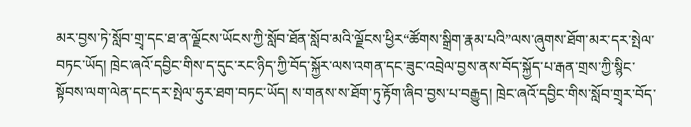མར་བྱས་ཏེ་སློབ་གྲྭ་དང་ཐ་ན་ལྗོངས་ཡོངས་ཀྱི་སློབ་ཐོན་སློབ་མའི་ལྗོངས་ཕྱིར“ཚོགས་སྒྲིག་རྣམ་པའི”ལས་ཞུགས་ཐོག་མར་དར་སྤེལ་བཏང་ཡོད། ཁྲེང་ཞའོ་དབྱིང་གིས་ད་དུང་རང་ཉིད་ཀྱི་བོད་སྐྱོར་ལས་འགན་དང་ཟུང་འབྲེལ་བྱས་ནས་བོད་སྐྱོད་པ་རྒན་གྲས་ཀྱི་སྙིང་སྟོབས་ལག་ལེན་དང་དར་སྤེལ་ཧུར་ཐག་བཏང་ཡོད། ས་གནས་ས་ཐོག་ཏུ་རྟོག་ཞིབ་བྱས་པ་བརྒྱུད། ཁྲེང་ཞའོ་དབྱིང་གིས་སློབ་གྲྭར་བོད་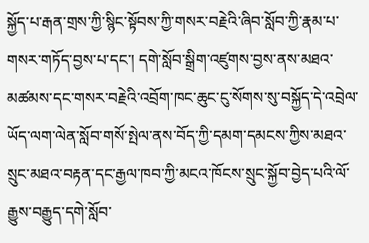སྐྱོད་པ་རྒན་གྲས་ཀྱི་སྙིང་སྟོབས་ཀྱི་གསར་བརྗེའི་ཞིབ་སློབ་ཀྱི་རྣམ་པ་གསར་གཏོད་བྱས་པ་དང་། དགེ་སློབ་སྒྲིག་འཛུགས་བྱས་ནས་མཐའ་མཚམས་དང་གསར་བརྗེའི་འབྲོག་ཁང་ཆུང་ངུ་སོགས་སུ་བསྐྱོད་དེ་འབྲེལ་ཡོད་ལག་ལེན་སློབ་གསོ་སྤེལ་ནས་བོད་ཀྱི་དམག་དམངས་ཀྱིས་མཐའ་སྲུང་མཐའ་བརྟན་དང་རྒྱལ་ཁབ་ཀྱི་མངའ་ཁོངས་སྲུང་སྐྱོབ་བྱེད་པའི་ལོ་རྒྱུས་བརྒྱུད་དགེ་སློབ་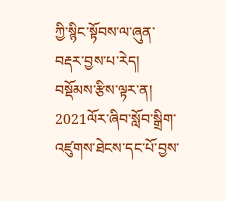ཀྱི་སྙིང་སྟོབས་ལ་ཞུན་བརྡར་བྱས་པ་རེད། བསྡོམས་རྩིས་ལྟར་ན། 2021ལོར་ཞིབ་སློབ་སྒྲིག་འཛུགས་ཐེངས་དང་པོ་བྱས་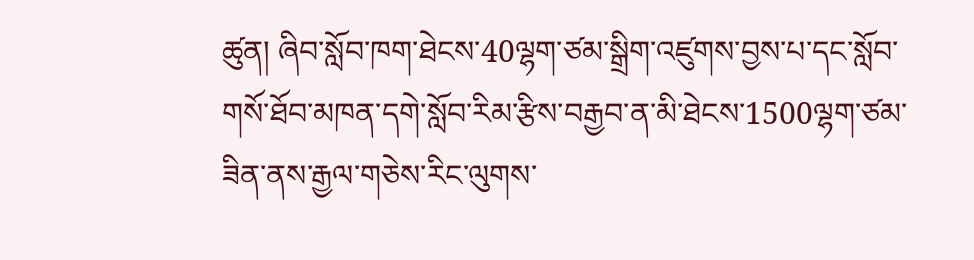ཚུན། ཞིབ་སློབ་ཁག་ཐེངས་40ལྷག་ཙམ་སྒྲིག་འཛུགས་བྱས་པ་དང་སློབ་གསོ་ཐོབ་མཁན་དགེ་སློབ་རིམ་རྩིས་བརྒྱབ་ན་མི་ཐེངས་1500ལྷག་ཙམ་ཟིན་ནས་རྒྱལ་གཅེས་རིང་ལུགས་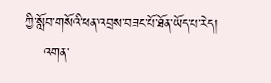ཀྱི་སློབ་གསོའི་ཕན་འབྲས་བཟང་པོ་ཐོན་ཡོད་པ་རེད།
    འགན་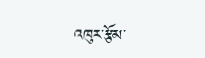འཁུར་རྩོམ་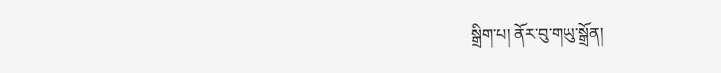སྒྲིག་པ། ནོར་བུ་གཡུ་སྒྲོན།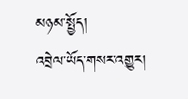མཉམ་སྤྱོད།
འབྲེལ་ཡོད་གསར་འགྱུར།